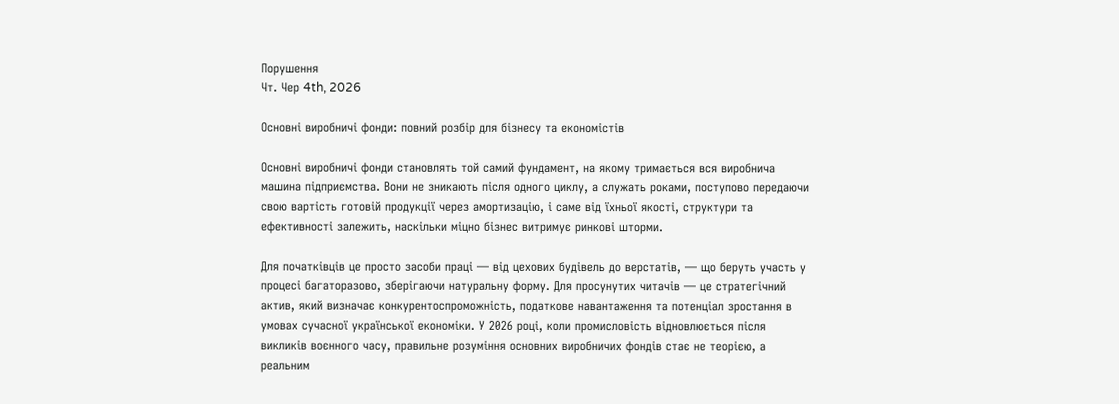Порушення
Чт. Чер 4th, 2026

Основні виробничі фонди: повний розбір для бізнесу та економістів

Основні виробничі фонди становлять той самий фундамент, на якому тримається вся виробнича машина підприємства. Вони не зникають після одного циклу, а служать роками, поступово передаючи свою вартість готовій продукції через амортизацію, і саме від їхньої якості, структури та ефективності залежить, наскільки міцно бізнес витримує ринкові шторми.

Для початківців це просто засоби праці — від цехових будівель до верстатів, — що беруть участь у процесі багаторазово, зберігаючи натуральну форму. Для просунутих читачів — це стратегічний актив, який визначає конкурентоспроможність, податкове навантаження та потенціал зростання в умовах сучасної української економіки. У 2026 році, коли промисловість відновлюється після викликів воєнного часу, правильне розуміння основних виробничих фондів стає не теорією, а реальним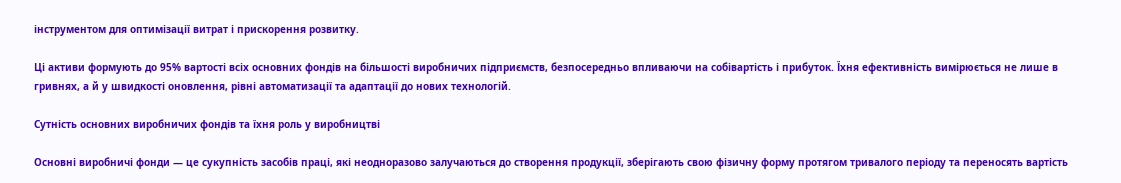інструментом для оптимізації витрат і прискорення розвитку.

Ці активи формують до 95% вартості всіх основних фондів на більшості виробничих підприємств, безпосередньо впливаючи на собівартість і прибуток. Їхня ефективність вимірюється не лише в гривнях, а й у швидкості оновлення, рівні автоматизації та адаптації до нових технологій.

Сутність основних виробничих фондів та їхня роль у виробництві

Основні виробничі фонди — це сукупність засобів праці, які неодноразово залучаються до створення продукції, зберігають свою фізичну форму протягом тривалого періоду та переносять вартість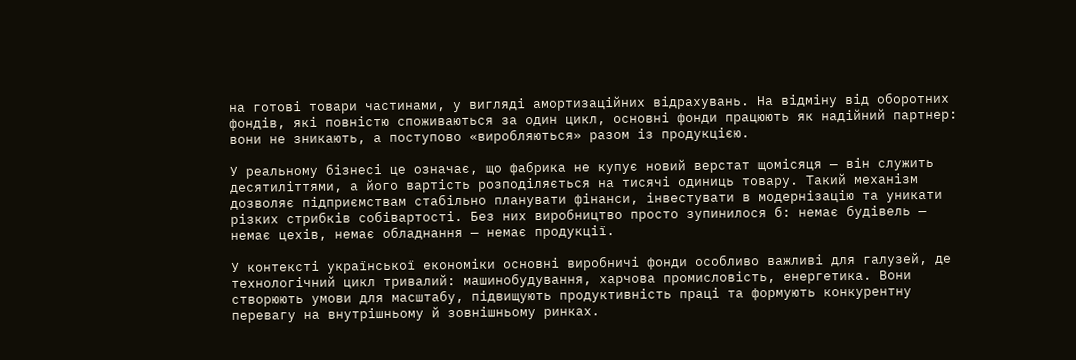на готові товари частинами, у вигляді амортизаційних відрахувань. На відміну від оборотних фондів, які повністю споживаються за один цикл, основні фонди працюють як надійний партнер: вони не зникають, а поступово «виробляються» разом із продукцією.

У реальному бізнесі це означає, що фабрика не купує новий верстат щомісяця — він служить десятиліттями, а його вартість розподіляється на тисячі одиниць товару. Такий механізм дозволяє підприємствам стабільно планувати фінанси, інвестувати в модернізацію та уникати різких стрибків собівартості. Без них виробництво просто зупинилося б: немає будівель — немає цехів, немає обладнання — немає продукції.

У контексті української економіки основні виробничі фонди особливо важливі для галузей, де технологічний цикл тривалий: машинобудування, харчова промисловість, енергетика. Вони створюють умови для масштабу, підвищують продуктивність праці та формують конкурентну перевагу на внутрішньому й зовнішньому ринках.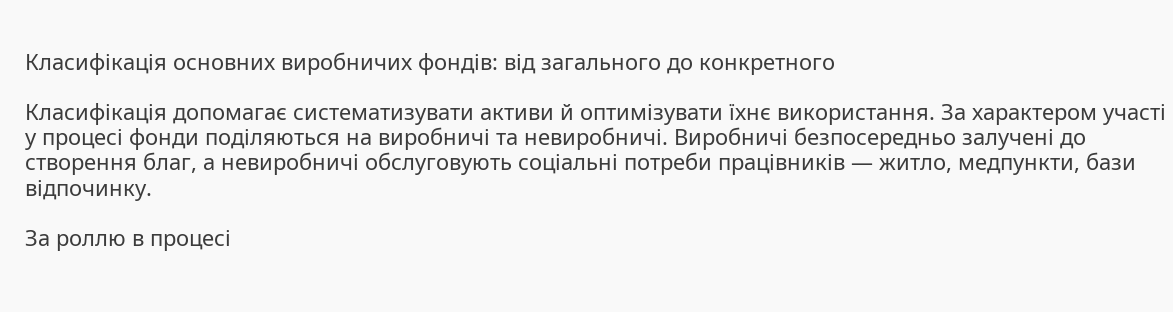Класифікація основних виробничих фондів: від загального до конкретного

Класифікація допомагає систематизувати активи й оптимізувати їхнє використання. За характером участі у процесі фонди поділяються на виробничі та невиробничі. Виробничі безпосередньо залучені до створення благ, а невиробничі обслуговують соціальні потреби працівників — житло, медпункти, бази відпочинку.

За роллю в процесі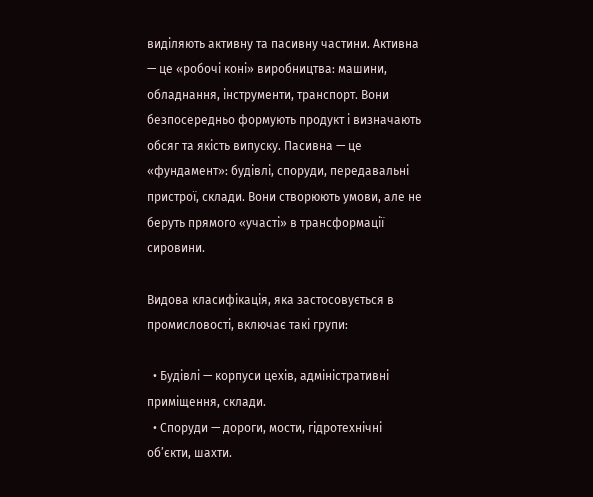виділяють активну та пасивну частини. Активна — це «робочі коні» виробництва: машини, обладнання, інструменти, транспорт. Вони безпосередньо формують продукт і визначають обсяг та якість випуску. Пасивна — це «фундамент»: будівлі, споруди, передавальні пристрої, склади. Вони створюють умови, але не беруть прямого «участі» в трансформації сировини.

Видова класифікація, яка застосовується в промисловості, включає такі групи:

  • Будівлі — корпуси цехів, адміністративні приміщення, склади.
  • Споруди — дороги, мости, гідротехнічні об’єкти, шахти.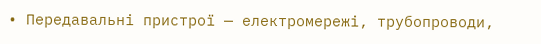• Передавальні пристрої — електромережі, трубопроводи,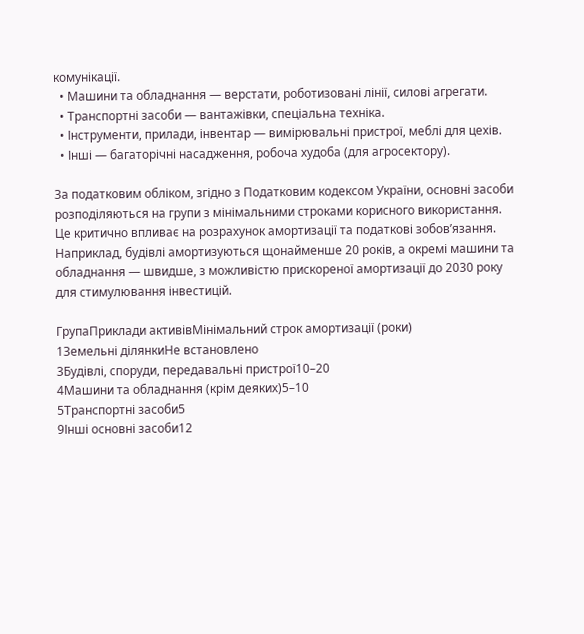комунікації.
  • Машини та обладнання — верстати, роботизовані лінії, силові агрегати.
  • Транспортні засоби — вантажівки, спеціальна техніка.
  • Інструменти, прилади, інвентар — вимірювальні пристрої, меблі для цехів.
  • Інші — багаторічні насадження, робоча худоба (для агросектору).

За податковим обліком, згідно з Податковим кодексом України, основні засоби розподіляються на групи з мінімальними строками корисного використання. Це критично впливає на розрахунок амортизації та податкові зобов’язання. Наприклад, будівлі амортизуються щонайменше 20 років, а окремі машини та обладнання — швидше, з можливістю прискореної амортизації до 2030 року для стимулювання інвестицій.

ГрупаПриклади активівМінімальний строк амортизації (роки)
1Земельні ділянкиНе встановлено
3Будівлі, споруди, передавальні пристрої10–20
4Машини та обладнання (крім деяких)5–10
5Транспортні засоби5
9Інші основні засоби12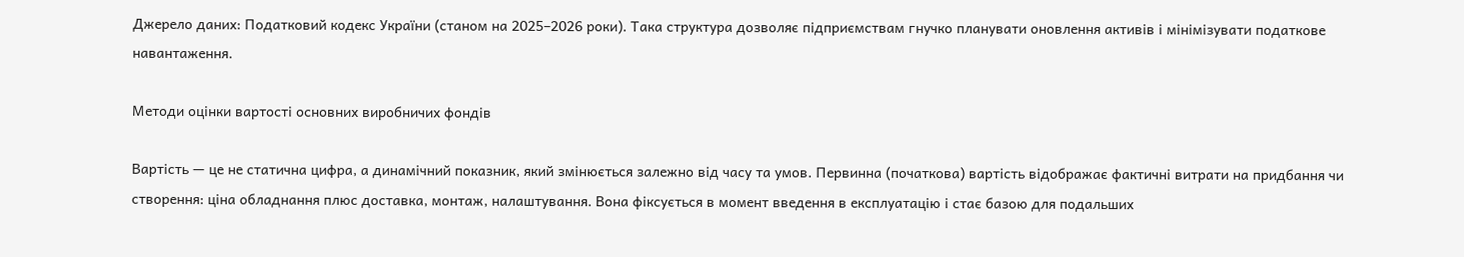Джерело даних: Податковий кодекс України (станом на 2025–2026 роки). Така структура дозволяє підприємствам гнучко планувати оновлення активів і мінімізувати податкове навантаження.

Методи оцінки вартості основних виробничих фондів

Вартість — це не статична цифра, а динамічний показник, який змінюється залежно від часу та умов. Первинна (початкова) вартість відображає фактичні витрати на придбання чи створення: ціна обладнання плюс доставка, монтаж, налаштування. Вона фіксується в момент введення в експлуатацію і стає базою для подальших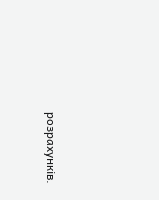розрахунків.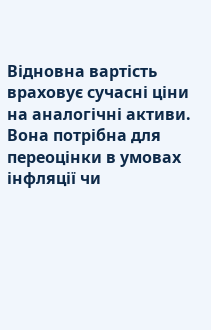Відновна вартість враховує сучасні ціни на аналогічні активи. Вона потрібна для переоцінки в умовах інфляції чи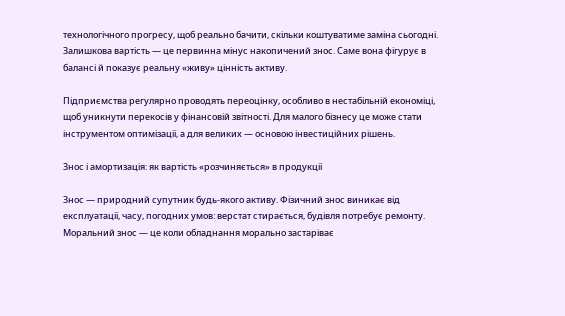технологічного прогресу, щоб реально бачити, скільки коштуватиме заміна сьогодні. Залишкова вартість — це первинна мінус накопичений знос. Саме вона фігурує в балансі й показує реальну «живу» цінність активу.

Підприємства регулярно проводять переоцінку, особливо в нестабільній економіці, щоб уникнути перекосів у фінансовій звітності. Для малого бізнесу це може стати інструментом оптимізації, а для великих — основою інвестиційних рішень.

Знос і амортизація: як вартість «розчиняється» в продукції

Знос — природний супутник будь-якого активу. Фізичний знос виникає від експлуатації, часу, погодних умов: верстат стирається, будівля потребує ремонту. Моральний знос — це коли обладнання морально застаріває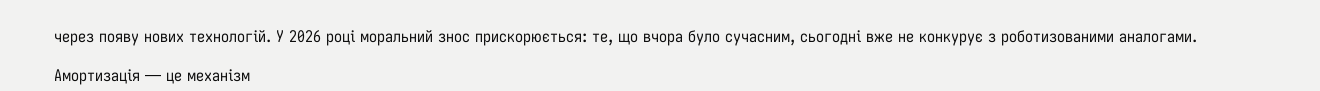через появу нових технологій. У 2026 році моральний знос прискорюється: те, що вчора було сучасним, сьогодні вже не конкурує з роботизованими аналогами.

Амортизація — це механізм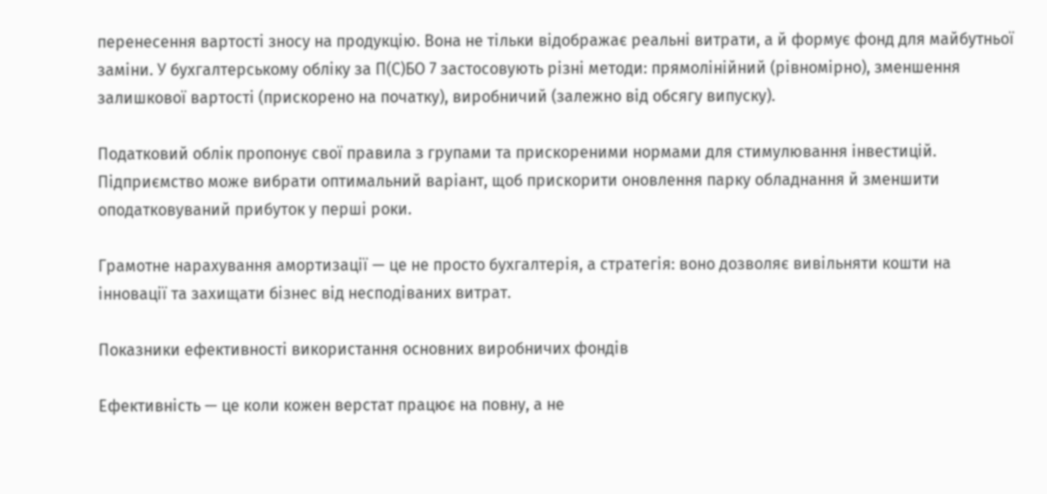перенесення вартості зносу на продукцію. Вона не тільки відображає реальні витрати, а й формує фонд для майбутньої заміни. У бухгалтерському обліку за П(С)БО 7 застосовують різні методи: прямолінійний (рівномірно), зменшення залишкової вартості (прискорено на початку), виробничий (залежно від обсягу випуску).

Податковий облік пропонує свої правила з групами та прискореними нормами для стимулювання інвестицій. Підприємство може вибрати оптимальний варіант, щоб прискорити оновлення парку обладнання й зменшити оподатковуваний прибуток у перші роки.

Грамотне нарахування амортизації — це не просто бухгалтерія, а стратегія: воно дозволяє вивільняти кошти на інновації та захищати бізнес від несподіваних витрат.

Показники ефективності використання основних виробничих фондів

Ефективність — це коли кожен верстат працює на повну, а не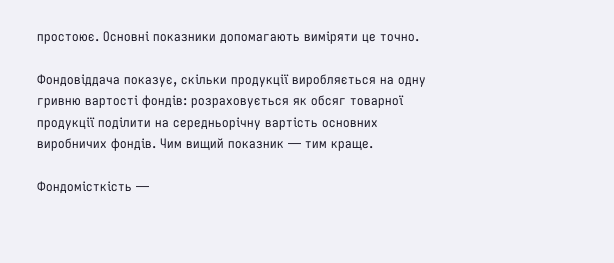простоює. Основні показники допомагають виміряти це точно.

Фондовіддача показує, скільки продукції виробляється на одну гривню вартості фондів: розраховується як обсяг товарної продукції поділити на середньорічну вартість основних виробничих фондів. Чим вищий показник — тим краще.

Фондомісткість —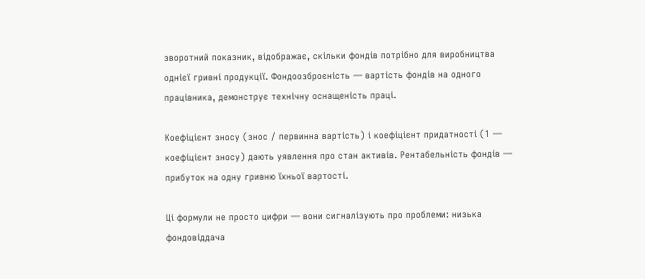зворотний показник, відображає, скільки фондів потрібно для виробництва однієї гривні продукції. Фондоозброєність — вартість фондів на одного працівника, демонструє технічну оснащеність праці.

Коефіцієнт зносу (знос / первинна вартість) і коефіцієнт придатності (1 — коефіцієнт зносу) дають уявлення про стан активів. Рентабельність фондів — прибуток на одну гривню їхньої вартості.

Ці формули не просто цифри — вони сигналізують про проблеми: низька фондовіддача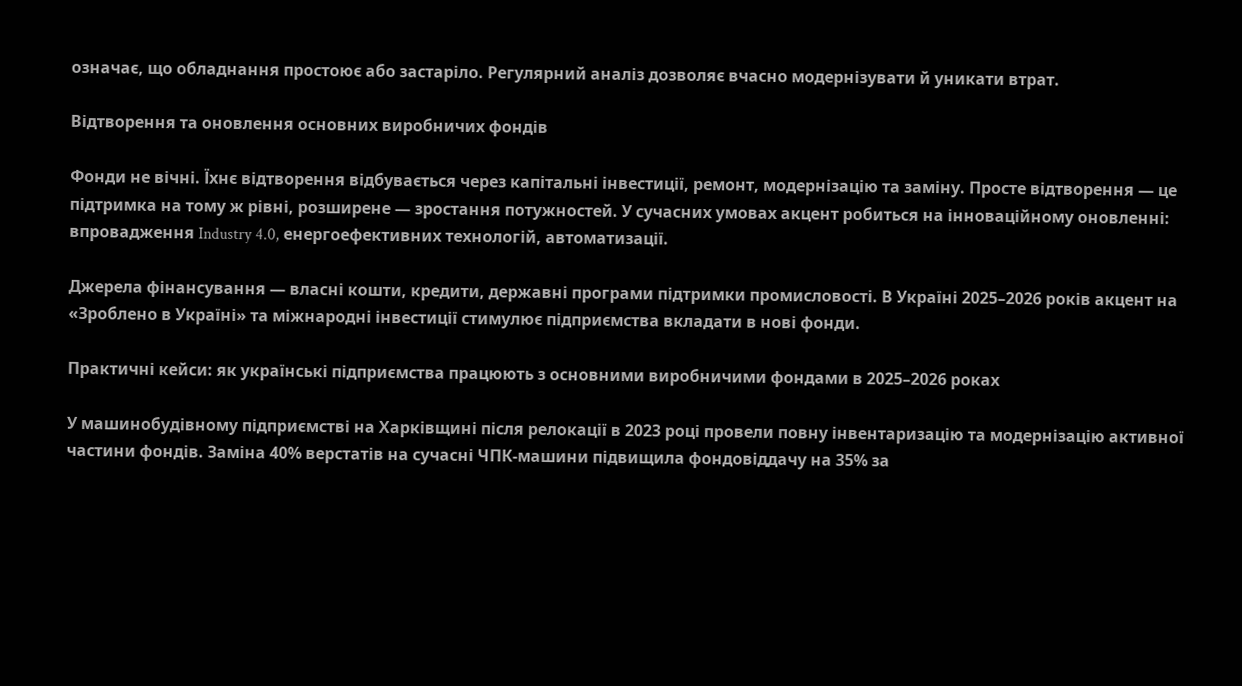означає, що обладнання простоює або застаріло. Регулярний аналіз дозволяє вчасно модернізувати й уникати втрат.

Відтворення та оновлення основних виробничих фондів

Фонди не вічні. Їхнє відтворення відбувається через капітальні інвестиції, ремонт, модернізацію та заміну. Просте відтворення — це підтримка на тому ж рівні, розширене — зростання потужностей. У сучасних умовах акцент робиться на інноваційному оновленні: впровадження Industry 4.0, енергоефективних технологій, автоматизації.

Джерела фінансування — власні кошти, кредити, державні програми підтримки промисловості. В Україні 2025–2026 років акцент на «Зроблено в Україні» та міжнародні інвестиції стимулює підприємства вкладати в нові фонди.

Практичні кейси: як українські підприємства працюють з основними виробничими фондами в 2025–2026 роках

У машинобудівному підприємстві на Харківщині після релокації в 2023 році провели повну інвентаризацію та модернізацію активної частини фондів. Заміна 40% верстатів на сучасні ЧПК-машини підвищила фондовіддачу на 35% за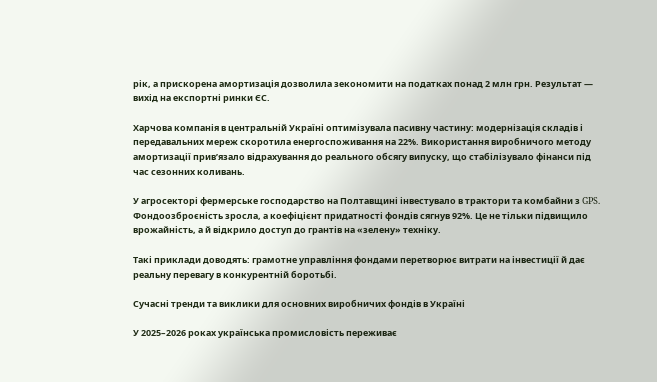рік, а прискорена амортизація дозволила зекономити на податках понад 2 млн грн. Результат — вихід на експортні ринки ЄС.

Харчова компанія в центральній Україні оптимізувала пасивну частину: модернізація складів і передавальних мереж скоротила енергоспоживання на 22%. Використання виробничого методу амортизації прив’язало відрахування до реального обсягу випуску, що стабілізувало фінанси під час сезонних коливань.

У агросекторі фермерське господарство на Полтавщині інвестувало в трактори та комбайни з GPS. Фондоозброєність зросла, а коефіцієнт придатності фондів сягнув 92%. Це не тільки підвищило врожайність, а й відкрило доступ до грантів на «зелену» техніку.

Такі приклади доводять: грамотне управління фондами перетворює витрати на інвестиції й дає реальну перевагу в конкурентній боротьбі.

Сучасні тренди та виклики для основних виробничих фондів в Україні

У 2025–2026 роках українська промисловість переживає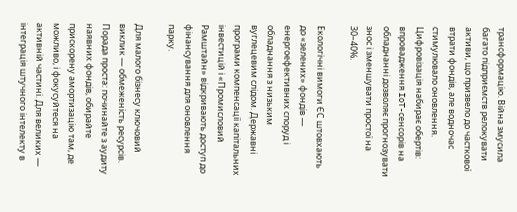трансформацію. Війна змусила багато підприємств релокувати активи, що призвело до часткової втрати фондів, але водночас стимулювало оновлення. Цифровізація набирає обертів: впровадження IoT-сенсорів на обладнанні дозволяє прогнозувати знос і зменшувати простої на 30–40%.

Екологічні вимоги ЄС штовхають до «зелених» фондів — енергоефективних споруд і обладнання з низьким вуглецевим слідом. Державні програми компенсації капітальних інвестицій і «Промисловий Рамштайн» відкривають доступ до фінансування для оновлення парку.

Для малого бізнесу ключовий виклик — обмеженість ресурсів. Порада проста: починайте з аудиту наявних фондів, обирайте прискорену амортизацію там, де можливо, і фокусуйтеся на активній частині. Для великих — інтеграція штучного інтелекту в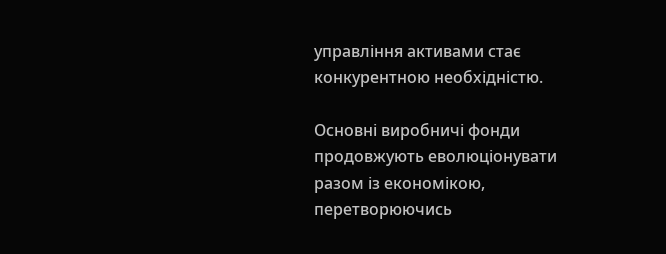управління активами стає конкурентною необхідністю.

Основні виробничі фонди продовжують еволюціонувати разом із економікою, перетворюючись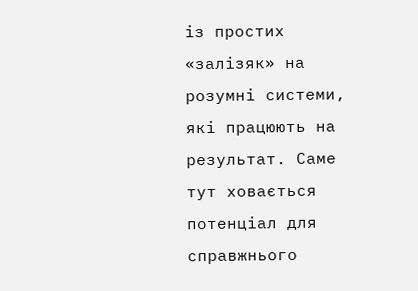із простих «залізяк» на розумні системи, які працюють на результат. Саме тут ховається потенціал для справжнього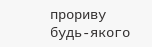прориву будь-якого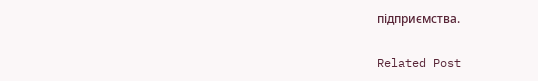підприємства.

Related Post